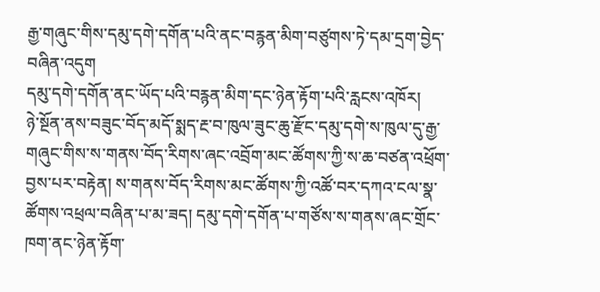རྒྱ་གཞུང་གིས་དམུ་དགེ་དགོན་པའི་ནང་བརྙན་མིག་བཙུགས་ཏེ་དམ་དྲག་བྱེད་བཞིན་འདུག
དམུ་དགེ་དགོན་ནང་ཡོད་པའི་བརྙན་མིག་དང་ཉེན་རྟོག་པའི་རླངས་འཁོར།
ཉེ་སྔོན་ནས་བཟུང་བོད་མདོ་སྨད་རྔ་བ་ཁུལ་ཟུང་ཆུ་རྫོང་དམུ་དགེ་ས་ཁུལ་དུ་རྒྱ་གཞུང་གིས་ས་གནས་བོད་རིགས་ཞང་འབྲོག་མང་ཚོགས་ཀྱི་ས་ཆ་བཙན་འཕྲོག་བྱས་པར་བརྟེན། ས་གནས་བོད་རིགས་མང་ཚོགས་ཀྱི་འཚོ་བར་དཀའ་ངལ་སྣ་ཚོགས་འཕྲལ་བཞིན་པ་མ་ཟད། དམུ་དགེ་དགོན་པ་གཙོས་ས་གནས་ཞང་གྲོང་ཁག་ནང་ཉེན་རྟོག་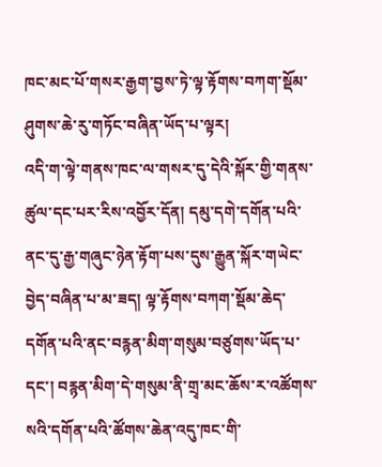ཁང་མང་པོ་གསར་རྒྱག་བྱས་ཏེ་ལྟ་རྟོགས་བཀག་སྡོམ་ཤུགས་ཆེ་རུ་གཏོང་བཞིན་ཡོད་པ་ལྟར།
འདི་ག་ལྟེ་གནས་ཁང་ལ་གསར་དུ་དེའི་སྐོར་གྱི་གནས་ཚུལ་དང་པར་རིས་འབྱོར་དོན། དམུ་དགེ་དགོན་པའི་ནང་དུ་རྒྱ་གཞུང་ཉེན་རྟོག་པས་དུས་རྒྱུན་སྐོར་གཡེང་བྱེད་བཞིན་པ་མ་ཟད། ལྟ་རྟོགས་བཀག་སྡོམ་ཆེད་དགོན་པའི་ནང་བརྙན་མིག་གསུམ་བཙུགས་ཡོད་པ་དང་། བརྙན་མིག་དེ་གསུམ་ནི་གྲྭ་མང་ཆོས་ར་འཚོགས་སའི་དགོན་པའི་ཚོགས་ཆེན་འདུ་ཁང་གི་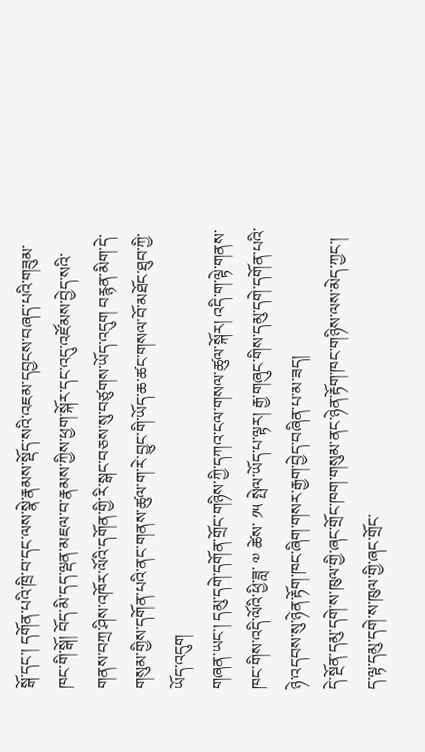སྒོ་དང་། དགོན་པའི་ཁྲི་བ་དང་ལས་སྣེ་རྣམས་སྡོད་སའི་འཇམ་དབྱངས་བཞད་པའི་གཟུམ་ཁང་གི་སྒོ། བོད་མི་དད་ལྡན་མཇལ་བ་རྣམས་ཀྱིས་ཕྱག་སྐོར་དང་འདུ་འཛོམས་བྱེད་སའི་གནས་བཀྲ་ཤིས་འཁོར་ལོའི་དགོན་གྱི་རི་སྒང་བཅས་སུ་བཙུགས་ཡོད་འདུག བརྙན་མིག་དེ་གསུམ་གྱིས་དགོན་པའི་ནང་གནས་ཚུལ་ག་རེ་བྱུང་གི་ཡོད་ཆ་ཚང་གསལ་བོ་མཐོང་ཐུབ་ཀྱི་ཡོད་འདུག
གཞན་ཡང་། དམུ་དགེ་དགོན་གྲོང་གཉིས་ཀྱི་དཀའ་ངལ་གསལ་ཚུལ་སྐོར། འདི་ག་ལྟེ་གནས་ཁང་གིས་འདི་ལོའི་ཕྱི་ཟླ་ ༧ ཚེས་ ༡༥ སྤེལ་ཡོད་པ་ལྟར། རྒྱ་གཞུང་གིས་དམུ་དགེ་དགོན་པའི་ཉེ་འདབས་སུ་ཉེན་རྟོག་ཁང་ཞིག་གསར་རྒྱག་བྱེད་བཞིན་པ་མ་ཟད།
དེ་སྔོན་དམུ་དགེ་ས་ཁུལ་གྱི་ཞང་གྲོང་ཁག་གསུམ་ནང་ཉེན་རྟོག་ཁང་གཉིས་ལས་མེད་ཀྱང་། ད་ལྟ་དམུ་དགེ་ས་ཁུལ་གྱི་ཞང་གྲོང་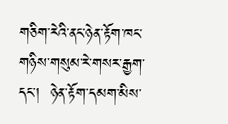གཅིག་རེའི་ནང་ཉེན་རྟོག་ཁང་གཉིས་གསུམ་རེ་གསར་རྒྱག་དང་།  ཉེན་རྟོག་དམག་མིས་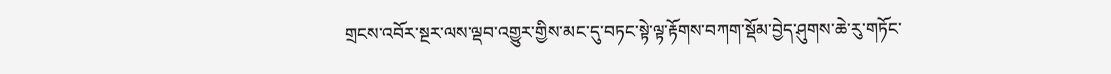གྲངས་འབོར་སྔར་ལས་ལྡབ་འགྱུར་གྱིས་མང་དུ་བཏང་སྟེ་ལྟ་རྟོགས་བཀག་སྡོམ་བྱེད་ཤུགས་ཆེ་རུ་གཏོང་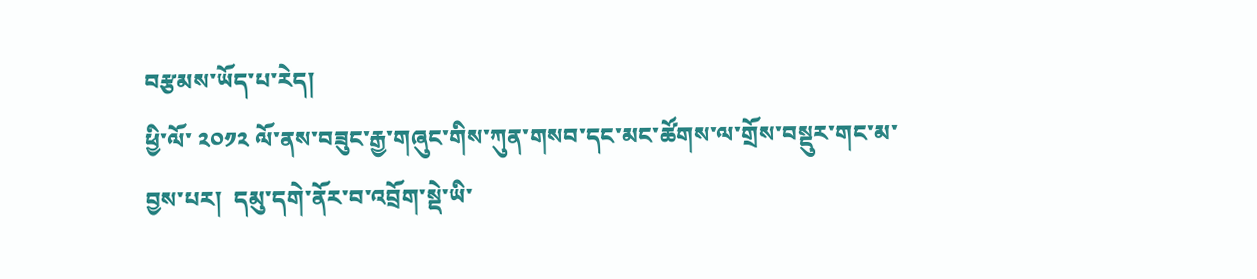བརྩམས་ཡོད་པ་རེད།
ཕྱི་ལོ་ ༢༠༡༢ ལོ་ནས་བཟུང་རྒྱ་གཞུང་གིས་ཀུན་གསབ་དང་མང་ཚོགས་ལ་གྲོས་བསྡུར་གང་མ་བྱས་པར།  དམུ་དགེ་ནོར་བ་འབྲོག་སྡེ་ཡི་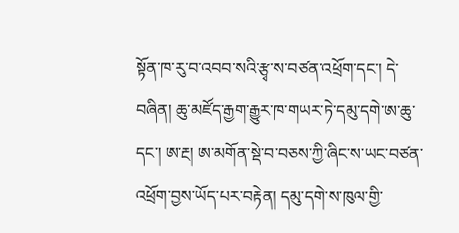སྟོན་ཁ་རུ་བ་འབབ་སའི་རྩྭ་ས་བཙན་འཕྲོག་དང་། དེ་བཞིན། ཆུ་མཛོད་རྒྱག་རྒྱུར་ཁ་གཡར་ཏེ་དམུ་དགེ་ཨ་ཆུ་དང་། ཨ་རྔ། ཨ་མགོན་སྡེ་བ་བཅས་ཀྱི་ཞིང་ས་ཡང་བཙན་འཕྲོག་བྱས་ཡོད་པར་བརྟེན། དམུ་དགེ་ས་ཁུལ་གྱི་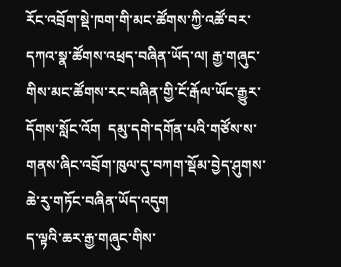རོང་འབྲོག་སྡེ་ཁག་གི་མང་ཚོགས་ཀྱི་འཚོ་བར་དཀའ་སྣ་ཚོགས་འཕྲད་བཞིན་ཡོད་ལ། རྒྱ་གཞུང་གིས་མང་ཚོགས་རང་བཞིན་གྱི་ངོ་རྒོལ་ཡོང་རྒྱུར་དོགས་སློང་འོག  དམུ་དགེ་དགོན་པའི་གཙོས་ས་གནས་ཞིང་འབྲོག་ཁུལ་དུ་བཀག་སྡོམ་བྱེད་ཤུགས་ཆེ་རུ་གཏོང་བཞིན་ཡོད་འདུག
ད་ལྟའི་ཆར་རྒྱ་གཞུང་གིས་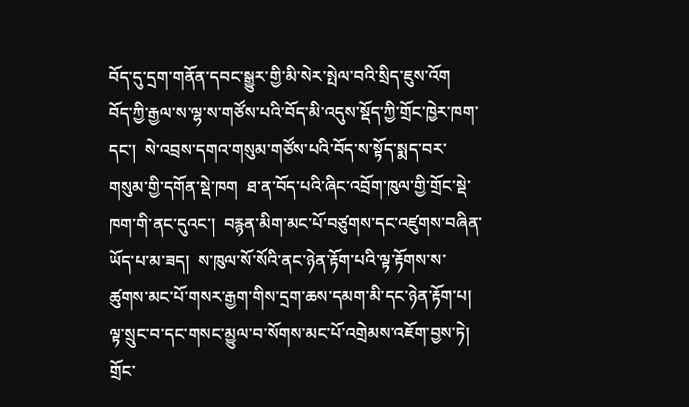བོད་དུ་དྲག་གནོན་དབང་སྒྱུར་གྱི་མི་སེར་སྤེལ་བའི་སྲིད་ཇུས་འོག  བོད་ཀྱི་རྒྱལ་ས་ལྷ་ས་གཙོས་པའི་བོད་མི་འདུས་སྡོད་ཀྱི་གྲོང་ཁྱེར་ཁག་དང་།  སེ་འབྲས་དགའ་གསུམ་གཙོས་པའི་བོད་ས་སྟོད་སྨད་བར་གསུམ་གྱི་དགོན་སྡེ་ཁག  ཐ་ན་བོད་པའི་ཞིང་འབྲོག་ཁུལ་གྱི་གྲོང་སྡེ་ཁག་གི་ནང་དུའང་།  བརྙན་མིག་མང་པོ་བཙུགས་དང་འཛུགས་བཞིན་ཡོད་པ་མ་ཟད།  ས་ཁུལ་སོ་སོའི་ནང་ཉེན་རྟོག་པའི་ལྟ་རྟོགས་ས་ཚུགས་མང་པོ་གསར་རྒྱག་གིས་དྲག་ཆས་དམག་མི་དང་ཉེན་རྟོག་པ། ལྟ་སྲུང་བ་དང་གསང་མྱུལ་བ་སོགས་མང་པོ་འགྲེམས་འཇོག་བྱས་ཏེ།   གྲོང་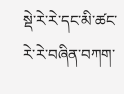སྡེ་རེ་རེ་དང་མི་ཚང་རེ་རེ་བཞིན་བཀག་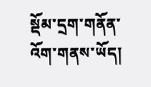སྡོམ་དྲག་གནོན་འོག་གནས་ཡོད།